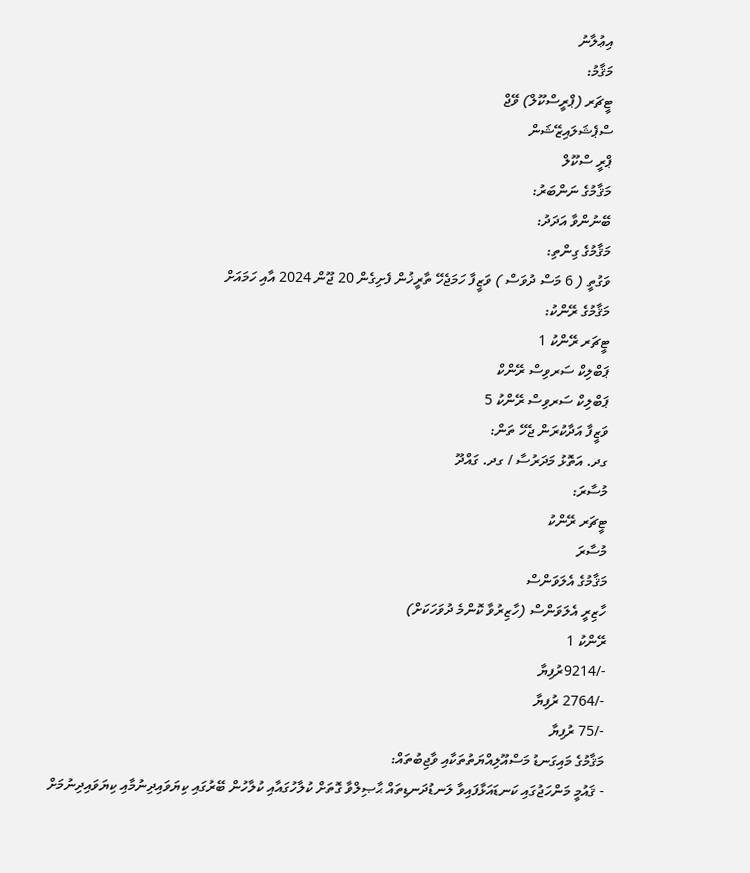އިޢުލާނު
މަޤާމު:
ޓީޗަރ (ޕްރީސްކޫލް) ވޭޖް
ސްޕެޝަލައިޒޭޝަން
ޕްރީ ސްކޫލް
މަޤާމުގެ ނަންބަރު:
ބޭނުންވާ އަދަދު:
މަޤާމުގެ ގިންތި:
ވަގުތީ ( 6 މަސް ދުވަސް ) ވަޒީފާ ހަމަޖެހޭ ތާރީޚުން ފެށިގެން 20 ޖޫން 2024 އާއި ހަމައަށް
މަޤާމުގެ ރޭންކު:
ޓީޗަރ ރޭންކު 1
ޕަބްލިކް ސަރވިސް ރޭންކް
ޕަބްލިކް ސަރވިސް ރޭންކު 5
ވަޒީފާ އަދާކުރަން ޖެހޭ ތަން:
ގދ. އަތޮޅު މަދަރުސާ / ގދ. ގައްދޫ
މުސާރަ:
ޓީޗަރ ރޭންކު
މުސާރަ
މަޤާމުގެ އެލަވަންސް
ހާޒިރީ އެލަވަންސް (ހާޒިރުވާ ކޮންމެ ދުވަހަކަށް)
ރޭންކު 1
-/9214ރުފިޔާ
-/2764 ރުފިޔާ
-/75 ރުފިޔާ
މަޤާމުގެ މައިގަނޑު މަސްއޫލިއްޔަތުތަކާއި ވާޖިބުތައް:
- ޤައުމީ މަންހަޖުގައި ކަނޑައަޅާފައިވާ ލަނޑުދަނޑިތައް ޙާޞިލްވާ ގޮތަށް ކުލާހުގައާއި ކުލާހުން ބޭރުގައި ކިޔަވައިދިނުމާއި ކިޔަވައިދިނުމަށް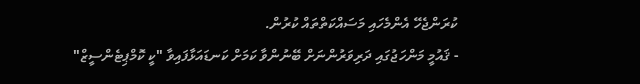ކުރަންޖެހޭ އެންމެހައި މަސައްކަތްތައް ކުރުން.
- ޤައުމީ މަންހަޖުގައި ދަރިވަރުންނަށް ބޭނުންވާ ކަމަށް ކަނޑައަޅާފައިވާ "ކީ ކޮމްޕިޓެންސީޒް"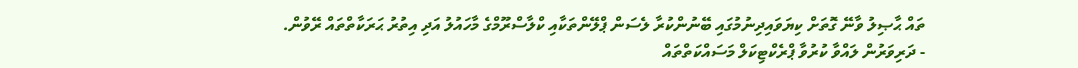ތައް ޙާޞިލު ވާނޭ ގޮތަށް ކިޔަވައިދިނުމުގައި ބޭނުންކުރާ ލެސަން ޕްލޭންތަކާއި ކްލާސްރޫމްގެ މާހައުލު އަދި އިތުރު ޙަރަކާތްތައް ރޭވުން.
- ދަރިވަރުން ލައްވާ ކުރުވާ ޕްރެކްޓިކަލް މަސައްކަތްތައް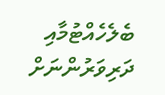ބެލެހެއްޓުމާއި ދަރިވަރުންނަށް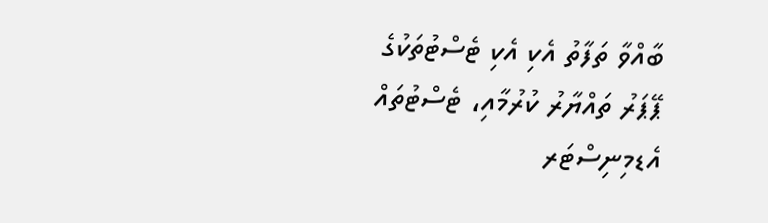ބާއްވާ ތަފާތު އެކި އެކި ޓެސްޓުތަކުގެ ޕޭޕަރު ތައްޔާރު ކުރުމާއި، ޓެސްޓުތައް އެޑމިނިސްޓަރ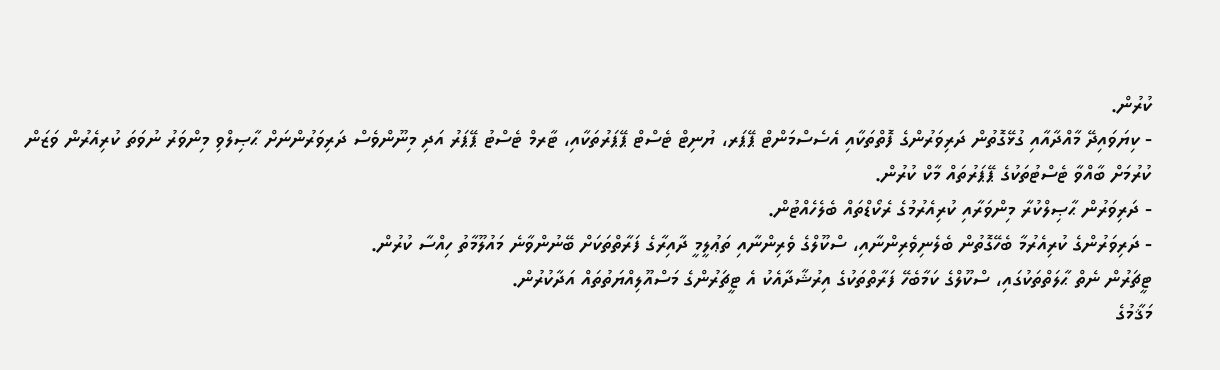ކުރުން.
- ކިޔަވައިދޭ މާއްދާއާއި ގުޅޭގޮތުން ދަރިވަރުންގެ ފޮތްތަކާއި އެސެސްމަންޓް ޕޭޕަރ، ޔުނިޓް ޓެސްޓް ޕޭޕަރުތަކާއި، ޓާރމް ޓެސްޓު ޕޭޕަރު އަދި މިނޫންވެސް ދަރިވަރުންނަށް ޙާޞިލްވި މިންވަރު ނުވަތަ ކުރިއެރުން ވަޒަން ކުރުމަށް ބާއްވާ ޓެސްޓުތަކުގެ ޕޭޕަރުތައް މާކް ކުރުން.
- ދަރިވަރުން ޙާޞިލްކުރާ މިންވަރާއި ކުރިއެރުމުގެ ރެކޯޑްތައް ބެލެހެއްޓުން.
- ދަރިވަރުންގެ ކުރިއެރުމާ ބެހޭގޮތުން ބެލެނިވެރިންނާއި، ސްކޫލްގެ ވެރިންނާއި ތަޢުލީމީ ދާއިރާގެ ފަރާތްތަކަށް ބޭނުންވާނެ މައުލޫމާތު ހިއްސާ ކުރުން.
ޓީޗަރުން ނެތް ޙާލަތްތަކުގައި، ސްކޫލްގެ ކަމާބެހޭ ފަރާތްތަކުގެ އިރުޝާދާއެކު އެ ޓީޗަރުންގެ މަސްއޫލިއްޔަތުތައް އަދާކުރުން.
މަޤާމުގެ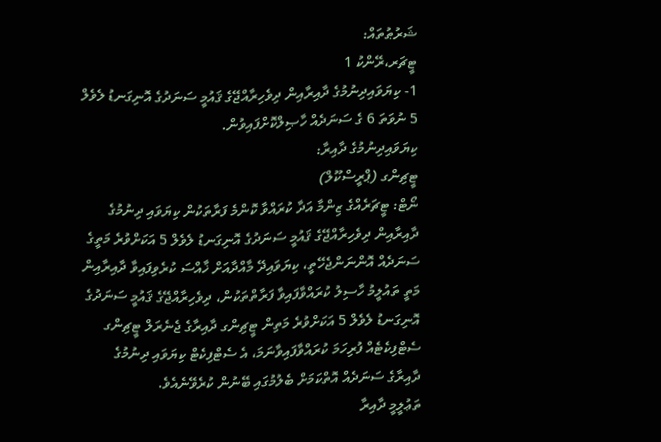ޝަރުޠުތައް:
ޓީޗަރ،ރޭންކު 1
1- ކިޔަވައިދިނުމުގެ ދާއިރާއިން ދިވެހިރާއްޖޭގެ ޤައުމީ ސަނަދުގެ އޮނިގަނޑު ލެވެލް 5 ނުވަތަ 6 ގެ ސަނަދެއް ހާޞިލްކޮށްފައިވުން.
ކިޔަވައިދިނުމުގެ ދާއިރާ:
ޓީޗިންގ (ޕްރީސްކޫލް)
ނޯޓް: ޓީޗަރެއްގެ ޒިންމާ އަދާ ކުރައްވާ ކޮންމެ ފަރާތަކުން ކިޔަވައި ދިނުމުގެ ދާއިރާއިން ދިވެހިރާއްޖޭގެ ޤައުމީ ސަނަދުގެ އޮނިގަނޑު ލެވެލް 5 އަކަށްވުރެ މަތީގެ ސަނަދެއް އޮންނަންޖެހޭތީ، ކިޔަވައިދޭ މާއްދާއަށް ޚާއްސަ ކުރެވިފައިވާ ދާއިރާއިން މަތީ ތައުލީމު ހާސިލު ކުރައްވާފައިވާ ފަރާތްތަކުން، ދިވެހިރާއްޖޭގެ ޤައުމީ ސަނަދުގެ އޮނިގަނޑު ލެވެލް 5 އަކަށްވުރެ މަތިން ޓީޗިންގ ދާއިރާގެ ޖެނެރަލް ޓީޗިންގ ސެޓްފިކެޓެއް ފުރިހަމަ ކުރައްވާފައިވާނަމަ، އެ ސެޓްފިކެޓް ކިޔަވައި ދިނުމުގެ ދާއިރާގެ ސަނަދެއް އޮތްކަމަށް ބެލުމުގައި ބޭނުން ކުރެވޭނެއެވެ.
ތަޢުލީމީ ދާއިރާ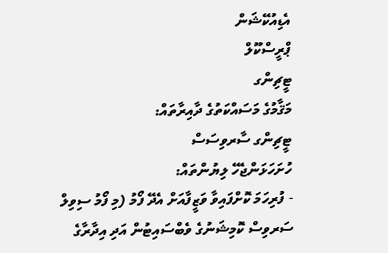އެޑިއުކޭޝަން
ޕްރީސްކޫލް
ޓީޗިންގ
މަޤާމުގެ މަސައްކަތުގެ ދާއިރާތައް:
ޓީޗިންގ ސާރވިސަސް
ހުށަހަޅަންޖެހޭ ލިޔުންތައް:
- ފުރިހަމަ ކޮށްފައިވާ ވަޒީފާއަށް އެދޭ ފޯމު (މި ފޯމު ސިވިލް ސަރވިސް ކޮމިޝަނުގެ ވެބްސައިޓުން އަދި އިދާރާގެ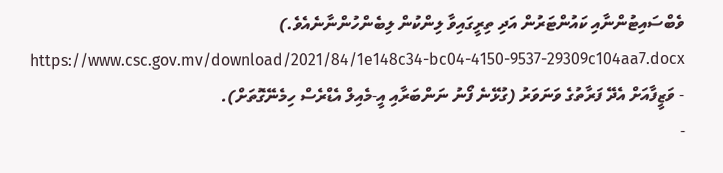ވެބްސައިޓުންނާއި ކައުންޓަރުން އަދި ތިރީގައިވާ ލިންކުން ލިބެންހުންނާނެއެވެ.) https://www.csc.gov.mv/download/2021/84/1e148c34-bc04-4150-9537-29309c104aa7.docx
- ވަޒީފާއަށް އެދޭ ފަރާތުގެ ވަނަވަރު (ގުޅޭނެ ފޯނު ނަންބަރާއި އީ-މެއިލް އެޑްރެސް ހިމެނޭގޮތަށް).
-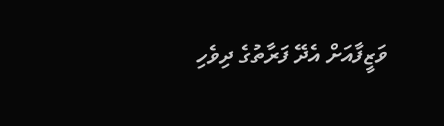ވަޒީފާއަށް އެދޭ ފަރާތުގެ ދިވެހި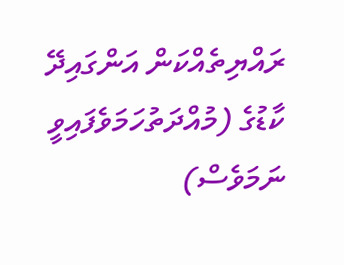ރައްޔިތެއްކަން އަންގައިދޭ ކާޑުގެ (މުއްދަތުހަމަވެފައިވީ ނަމަވެސް)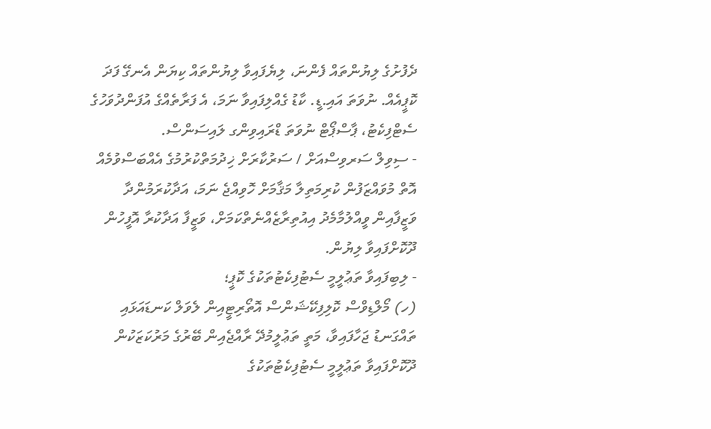ދެފުށުގެ ލިޔުންތައް ފެންނަ، ލިޔެފައިވާ ލިޔުންތައް ކިޔަން އެނގޭ ފަދަ ކޮޕީއެއް. ނުވަތަ އައި.ޑީ. ކާޑު ގެއްލިފައިވާ ނަމަ، އެ ފަރާތެއްގެ އުފަންދުވަހުގެ ސެޓްފިކެޓު، ޕާސްޕޯޓް ނުވަތަ ޑްރައިވިންގ ލައިސަންސް.
- ސިވިލް ސަރވިސްއަށް / ސަރުކާރަށް ޚިދުމަތްކުރުމުގެ އެއްބަސްވުމެއް އޮތް މުވައްޒަފުން ކުރިމަތިލާ މަޤާމަށް ހޮވިއްޖެ ނަމަ، އަދާކުރަމުންދާ ވަޒީފާއިން ވީއްލުމާމެދު އިއުތިރާޒެއްނެތްކަމަށް، ވަޒީފާ އަދާކުރާ އޮފީހުން ދޫކޮށްފައިވާ ލިޔުން.
- ލިބިފައިވާ ތަޢުލީމީ ސެޓުފިކެޓުތަކުގެ ކޮޕީ؛
(ހ) މޯލްޑިވްސް ކޮލިފިކޭޝަންސް އޮތޯރިޓީއިން ލެވަލް ކަނޑައަޅައި ތައްގަނޑު ޖަހާފައިވާ، މަތީ ތަޢުލީމުދޭ ރާއްޖެއިން ބޭރުގެ މަރުކަޒަކުން ދޫކޮށްފައިވާ ތަޢުލީމީ ސެޓުފިކެޓުތަކުގެ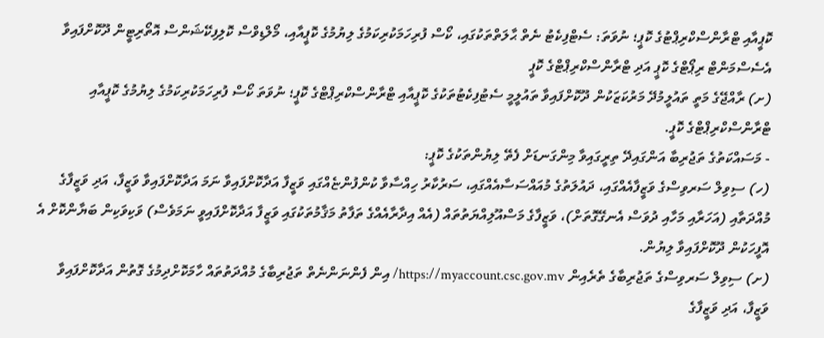ކޮޕީއާއި ޓްރާންސްކްރިޕްޓުގެ ކޮޕީ؛ ނުވަތަ: ސެޓްފިކެޓު ނެތް ޙާލަތްތަކުގައި، ކޯސް ފުރިހަމަކުރިކަމުގެ ލިޔުމުގެ ކޮޕީއާއި، މޯލްޑިވްސް ކޮލިފިކޭޝަންސް އޮތޯރިޓީން ދޫކޮށްފައިވާ އެސެސްމަންޓް ރިޕޯޓްގެ ކޮޕީ އަދި ޓްރާންސްކްރިޕްޓްގެ ކޮޕީ
(ށ) ރާއްޖޭގެ މަތީ ތައުލީމުދޭ މަރުކަޒަކުން ދޫކޮށްފައިވާ ތައުލީމީ ސެޓުފިކެޓުތަކުގެ ކޮޕީއާއި ޓްރާންސްކްރިޕްޓްގެ ކޮޕީ؛ ނުވަތަ ކޯސް ފުރިހަމަކުރިކަމުގެ ލިޔުމުގެ ކޮޕީއާއި ޓްރާންސްކްރިޕްޓްގެ ކޮޕީ.
- މަސައްކަތުގެ ތަޖުރިބާ އަންގައިދޭ ތިރީގައިވާ މިންގަނޑަށް ފެތޭ ލިޔުންތަކުގެ ކޮޕީ:
(ހ) ސިވިލް ސަރވިސްގެ ވަޒީފާއެއްގައި، ދައުލަތުގެ މުއައްސަސާއެއްގައި، ސަރުކާރު ހިއްސާވާ ކުންފުންޏެއްގައި ވަޒީފާ އަދާކޮށްފައިވާ ނަމަ އަދާކޮށްފައިވާ ވަޒީފާ، އަދި ވަޒީފާގެ މުއްދަތާއި (އަހަރާއި މަހާއި ދުވަސް އެނގޭގޮތަށް)، ވަޒީފާގެ މަސްއޫލިއްޔަތުތައް (އެއް އިދާރާއެއްގެ ތަފާތު މަޤާމުތަކުގައި ވަޒީފާ އަދާކޮށްފައިވީ ނަމަވެސް) ވަކިވަކިން ބަޔާންކޮށް އެ އޮފީހަކުން ދޫކޮށްފައިވާ ލިޔުން.
(ށ) ސިވިލް ސަރވިސްގެ ތަޖުރިބާގެ ތެރެއިން https://myaccount.csc.gov.mv/ އިން ފެންނަންނެތް ތަޖުރިބާގެ މުއްދަތުތައް ހާމަކޮށްދިމުގެ ގޮތުން އަދާކޮށްފައިވާ ވަޒީފާ، އަދި ވަޒީފާގެ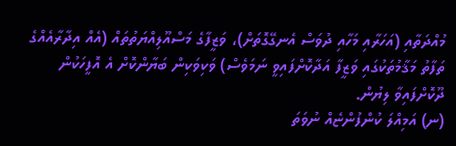މުއްދަތާއި (އަހަރާއި މަހާއި ދުވަސް އެނގޭގޮތަށް)، ވަޒީފާގެ މަސްއޫލިއްޔަތުތައް (އެއް އިދާރާއެއްގެ ތަފާތު މަޤާމުތަކުގައި ވަޒީފާ އަދާކޮށްފައިވީ ނަމަވެސް) ވަކިވަކިން ބަޔާންކޮށް އެ އޮފީހަކުން ދޫކޮށްފައިވާ ލިޔުން.
(ނ) އަމިއްލަ ކުންފުންޏެއް ނުވަތަ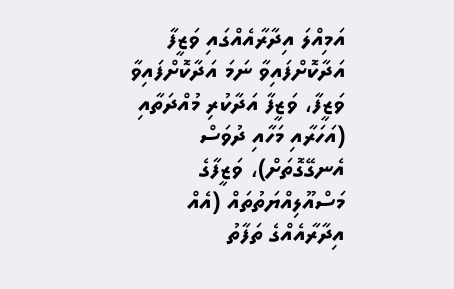އަމިއްލަ އިދާރާއެއްގައި ވަޒީފާ އަދާކޮށްފައިވާ ނަމަ އަދާކޮށްފައިވާ ވަޒީފާ، ވަޒީފާ އަދާކުރި މުއްދަތާއި (އަހަރާއި މަހާއި ދުވަސް އެނގޭގޮތަށް)، ވަޒީފާގެ މަސްއޫލިއްޔަތުތައް (އެއް އިދާރާއެއްގެ ތަފާތު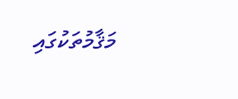މަޤާމުތަކުގައި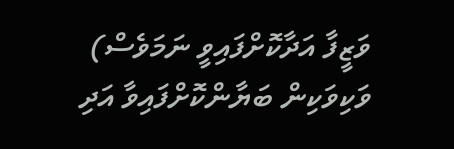ވަޒީފާ އަދާކޮށްފައިވީ ނަމަވެސް) ވަކިވަކިން ބަޔާންކޮށްފައިވާ އަދި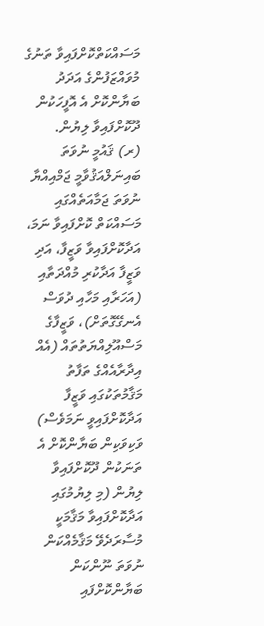މަސައްކަތްކޮށްފައިވާ ތަނުގެ މުވައްޒަފުންގެ އަދަދު ބަޔާންކޮށް އެ އޮފީހަކުން ދޫކޮށްފައިވާ ލިޔުން.
(ރ) ޤައުމީ ނުވަތަ ބައިނަލްއަޤުވާމީ ޖަމްއިއްޔާ ނުވަތަ ޖަމާއަތެއްގައި މަސައްކަތް ކޮށްފައިވާ ނަމަ، އަދާކޮށްފައިވާ ވަޒީފާ، އަދި ވަޒީފާ އަދާކުރި މުއްދަތާއި (އަހަރާއި މަހާއި ދުވަސް އެނގޭގޮތަށް)، ވަޒީފާގެ މަސްއޫލިއްޔަތުތައް (އެއް އިދާރާއެއްގެ ތަފާތު މަޤާމުތަކުގައި ވަޒީފާ އަދާކޮށްފައިވީ ނަމަވެސް) ވަކިވަކިން ބަޔާންކޮށް އެ ތަނަކުން ދޫކޮށްފައިވާ ލިޔުން (މި ލިޔުމުގައި އަދާކޮށްފައިވާ މަޤާމަކީ މުސާރަދެވޭ މަޤާމެއްކަން ނުވަތަ ނޫންކަން ބަޔާންކޮށްފައި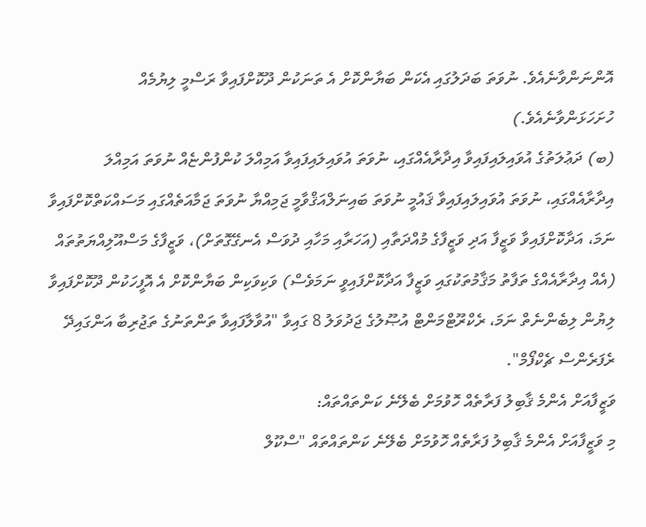އޮންނަންވާނެއެވެ. ނުވަތަ ބަދަލުގައި އެކަން ބަޔާންކޮށް އެ ތަނަކުން ދޫކޮށްފައިވާ ރަސްމީ ލިޔުމެއް ހުށަހަޅަންވާނެއެވެ.)
(ބ) ދަޢުލަތުގެ އުވައިލައިފައިވާ އިދާރާއެއްގައި، ނުވަތަ އުވައިލައިފައިވާ އަމިއްލަ ކުންފުންޏެއް ނުވަތަ އަމިއްލަ އިދާރާއެއްގައި، ނުވަތަ އުވައިލައިފައިވާ ޤައުމީ ނުވަތަ ބައިނަލްއަޤްވާމީ ޖަމިއްޔާ ނުވަތަ ޖަމާއަތެއްގައި މަސައްކަތްކޮށްފައިވާ ނަމަ، އަދާކޮށްފައިވާ ވަޒީފާ އަދި ވަޒީފާގެ މުއްދަތާއި (އަހަރާއި މަހާއި ދުވަސް އެނގޭގޮތަށް)، ވަޒީފާގެ މަސްއޫލިއްޔަތުތައް (އެއް އިދާރާއެއްގެ ތަފާތު މަޤާމުތަކުގައި ވަޒީފާ އަދާކޮށްފައިވީ ނަމަވެސް) ވަކިވަކިން ބަޔާންކޮށް އެ އޮފީހަކުން ދޫކޮށްފައިވާ ލިޔުން ލިބެންނެތް ނަމަ، ރެކްރޫޓްމަންޓް އުޞޫލުގެ ޖަދުވަލު 8 ގައިވާ "އުވާލާފައިވާ ތަންތަނުގެ ތަޖުރިބާ އަންގައިދޭ ރެފަރެންސް ޗެކްފޯމް".
ވަޒީފާއަށް އެންމެ ޤާބިލު ފަރާތެއް ހޮވުމަށް ބެލޭނެ ކަންތައްތައް:
މި ވަޒީފާއަށް އެންމެ ޤާބިލު ފަރާތެއް ހޮވުމަށް ބެލޭނެ ކަންތައްތައް "ސްކޫލް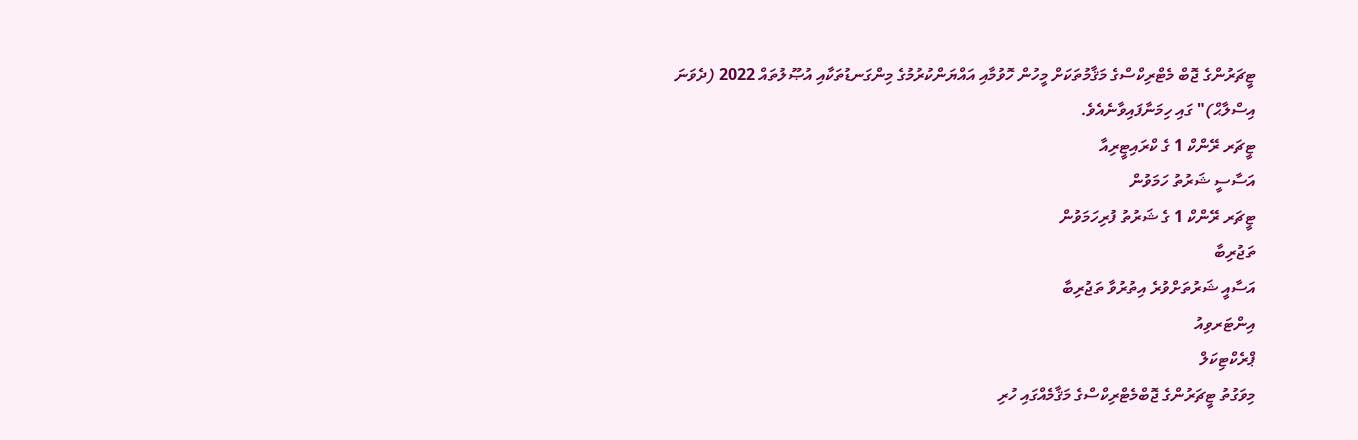ޓީޗަރުންގެ ޖޮބް މެޓްރިކްސްގެ މަޤާމުތަކަށް މީހުން ހޮވުމާއި އައްޔަންކުރުމުގެ މިންގަނޑުތަކާއި އުޞޫލުތައް 2022 (ދެވަނަ އިސްލާޙް)" ގައި ހިމަނާފައިވާނެއެވެ.
ޓީޗަރ ރޭންކް 1 ގެ ކްރައިޓީރިއާ
އަސާސީ ޝަރުތު ހަމަވުން
ޓީޗަރ ރޭންކް 1 ގެ ޝަރުތު ފުރިހަމަވުން
ތަޖުރިބާ
އަސާއީ ޝަރުތަށްވުރެ އިތުރުވާ ތަޖުރިބާ
އިންޓަރވިއު
ޕްރެކްޓިކަލް
މިވަގުތު ޓީޗަރުންގެ ޖޮބްމެޓްރިކްސްގެ މަޤާމެއްގައި ހުރި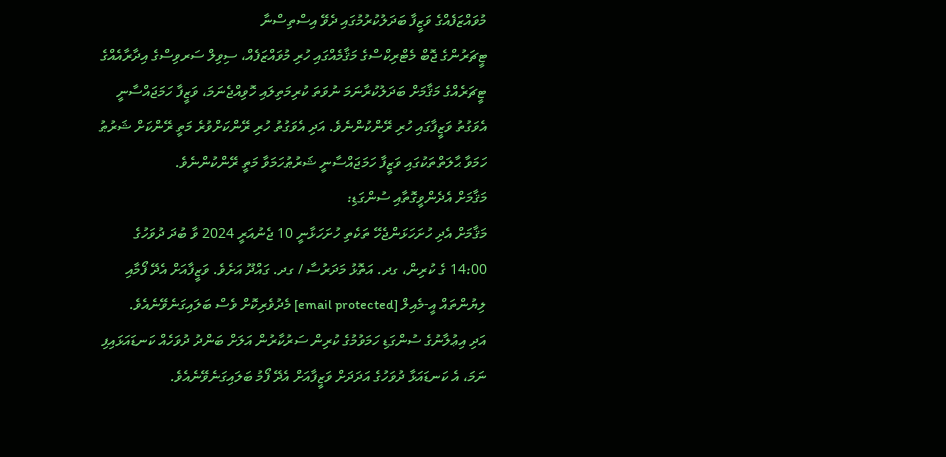މުވައްޒަފެއްގެ ވަޒީފާ ބަދަލުކުރުމުގައި ދެވޭ އިސްތިސްނާ
ޓީޗަރުންގެ ޖޮބް މެޓްރިކްސްގެ މަޤާމެއްގައި ހުރި މުވައްޒަފެއް، ސިވިލް ސަރވިސްގެ އިދާރާއެއްގެ ޓީޗަރެއްގެ މަޤާމަށް ބަދަލުކުރާނަމަ ނުވަތަ ކުރިމަތިލައި ހޮވިއްޖެނަމަ، ވަޒީފާ ހަމަޖައްސާނީ އެވަގުތު ވަޒީފާގައި ހުރި ރޭންކުންނެވެ. އަދި އެވަގުތު ހުރި ރޭންކަށްވުރެ މަތީ ރޭންކަށް ޝަރުޠު ހަމަވާ ޙާލަތްތަކުގައި ވަޒީފާ ހަމަޖައްސާނީ ޝަރުޠުހަމަވާ މަތީ ރޭންކުންނެވެ.
މަޤާމަށް އެދެންވީގޮތާއި ސުންގަޑި:
މަޤާމަށް އެދި ހުށަހަޅަންޖެހޭ ތަކެތި ހުށަހަޅާނީ 10 ޖެނުއަރީ 2024 ވާ ބުދަ ދުވަހުގެ 14:00 ގެ ކުރިން، ގދ. އަތޮޅު މަދަރުސާ / ގދ. ގައްދޫ އަށެވެ. ވަޒީފާއަށް އެދޭ ފޯމާއި ލިޔުންތައް އީ-މެއިލް [email protected] މެދުވެރިކޮށް ވެސް ބަލައިގަނެވޭނެއެވެ.
އަދި އިޢުލާނުގެ ސުންގަޑި ހަމަވުމުގެ ކުރިން ސަރުކާރުން އަލަށް ބަންދު ދުވަހެއް ކަނޑައަޅައިފި ނަމަ، އެ ކަނޑައަޅާ ދުވަހުގެ އަދަދަށް ވަޒީފާއަށް އެދޭ ފޯމު ބަލައިގަނެވޭނެއެވެ.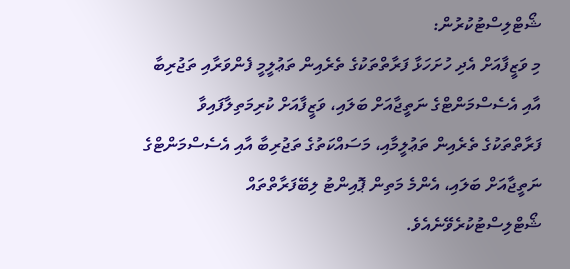ޝޯޓްލިސްޓުކުރުން:
މި ވަޒީފާއަށް އެދި ހުށަހަޅާ ފަރާތްތަކުގެ ތެރެއިން ތަޢުލީމީ ފެންވަރާއި ތަޖުރިބާ އާއި އެސެސްމަންޓްގެ ނަތީޖާއަށް ބަލައި، ވަޒީފާއަށް ކުރިމަތިލާފައިވާ ފަރާތްތަކުގެ ތެރެއިން ތަޢުލީމާއި، މަސައްކަތުގެ ތަޖުރިބާ އާއި އެސެސްމަންޓްގެ ނަތީޖާއަށް ބަލައި، އެންމެ މަތިން ޕޮއިންޓު ލިބޭފަރާތްތައް ޝޯޓްލިސްޓުކުރެވޭނެއެވެ.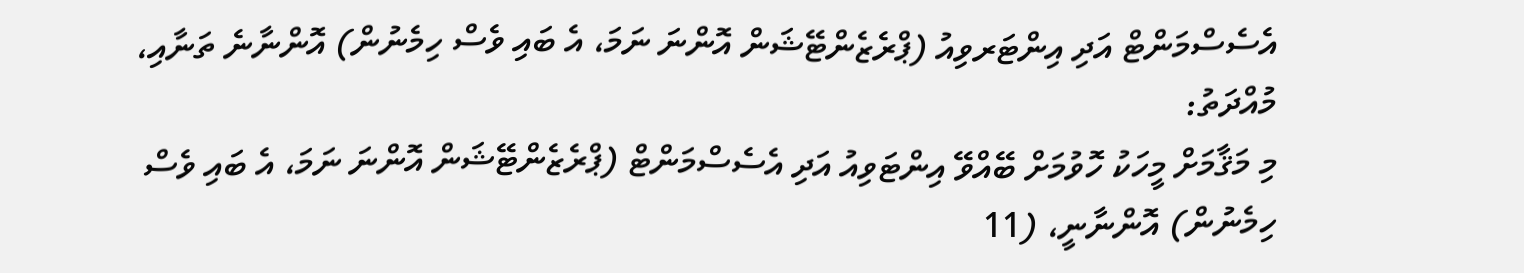އެސެސްމަންޓް އަދި އިންޓަރވިއު (ޕްރެޒެންޓޭޝަން އޮންނަ ނަމަ، އެ ބައި ވެސް ހިމެނުން) އޮންނާނެ ތަނާއި، މުއްދަތު:
މި މަޤާމަށް މީހަކު ހޮވުމަށް ބޭއްވޭ އިންޓަވިއު އަދި އެސެސްމަންޓް (ޕްރެޒެންޓޭޝަން އޮންނަ ނަމަ، އެ ބައި ވެސް ހިމެނުން) އޮންނާނީ، (11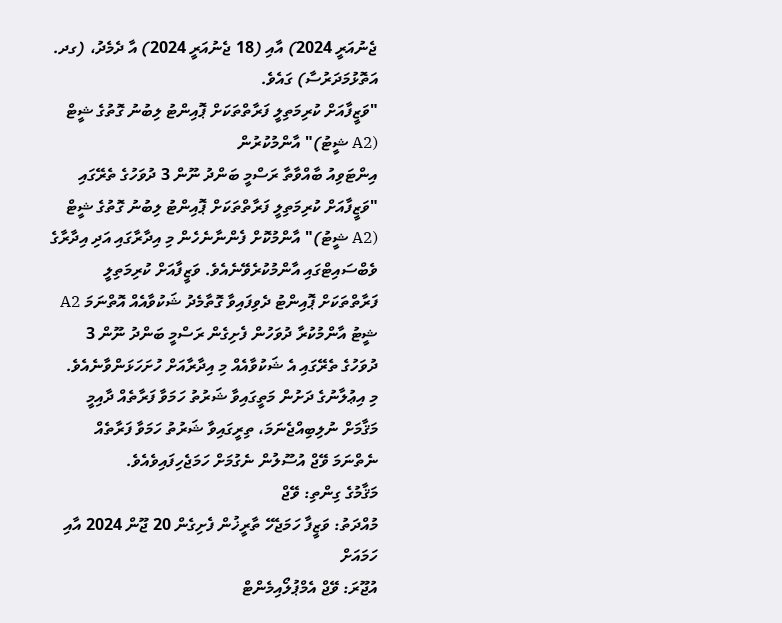ޖެނުއަރީ 2024) އާއި (18 ޖެނުއަރީ 2024) އާ ދެމެދު، (ގދ. އަތޮޅުމަދަރުސާ) ގައެވެ.
"ވަޒީފާއަށް ކުރިމަތިލީ ފަރާތްތަކަށް ޕޮއިންޓު ލިބުނު ގޮތުގެ ޝީޓް (A2 ޝީޓު)" އާންމުކުރުން
އިންޓަވިއު ބާއްވާތާ ރަސްމީ ބަންދު ނޫން 3 ދުވަހުގެ ތެރޭގައި "ވަޒީފާއަށް ކުރިމަތިލީ ފަރާތްތަކަށް ޕޮއިންޓު ލިބުނު ގޮތުގެ ޝީޓް (A2 ޝީޓު)" އާންމުކޮށް ފެންނާނެހެން މި އިދާރާގައި އަދި އިދާރާގެ ވެބްސައިޓްގައި އާންމުކުރެވޭނެއެވެ. ވަޒީފާއަށް ކުރިމަތިލީ ފަރާތްތަކަށް ޕޮއިންޓު ދެވިފައިވާ ގޮތާމެދު ޝަކުވާއެއް އޮތްނަމަ A2 ޝީޓު އާންމުކުރާ ދުވަހުން ފެށިގެން ރަސްމީ ބަންދު ނޫން 3 ދުވަހުގެ ތެރޭގައި އެ ޝަކުވާއެއް މި އިދާރާއަށް ހުށަހަޅަންވާނެއެވެ.
މި އިޢުލާނުގެ ދަށުން މަތީގައިވާ ޝަރުތު ހަމަވާ ފަރާތެއް ދާއިމީ މަޤާމަށް ނުލިބިއްޖެނަމަ، ތިރީގައިވާ ޝަރުތު ހަމަވާ ފަރާތެއް ނެތްނަމަ ވޭޖް އުސޫލުން ނެގުމަށް ހަމަޖެހިފައިވެއެވެ.
މަޤާމުގެ ގިންތި: ވޭޖް
މުއްދަތު: ވަޒީފާ ހަމަޖެހޭ ތާރީޚުން ފެށިގެން 20 ޖޫން 2024 އާއި ހަމައަށް
އުޖޫރަ: ވޭޖް އެމްޕުލޯއިމެންޓް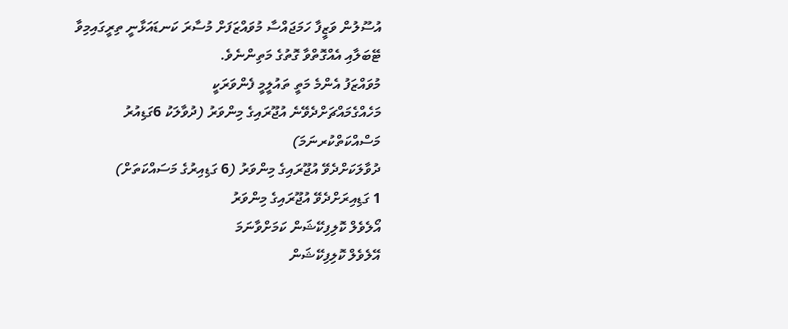އުސޫލުން ވަޒީފާ ހަމަޖައްސާ މުވައްޒަފަށް މުސާރަ ކަނޑައަޅާނީ ތިރީގައިމިވާ ޓޭބަލާއި އެއްގޮތްވާ ގޮތުގެ މަތިންނެވެ.
މުވައްޒަފު އެންމެ މަތީ ތައުލީމީ ފެންވަރަކީ
މަހެއްގެމައްޗަށްދެވޭނެ އުޖޫރައިގެ މިންވަރު (ދުވާލަކު 6ގަޑިއުރު މަސްއްކަތްކުރނަމަ)
ދުވާލަކަށްދެވޭ އުޖޫރައިގެ މިންވަރު (6 ގަޑިއިރުގެ މަސައްކަތަށް)
1 ގަޑިއިރަށްދެވޭ އުޖޫރައިގެ މިންވަރު
އޯލެވެލް ކޮލިފިކޭޝަން ކަމަށްވާނަމަ
އޭލެވެލް ކޮލިފިކޭޝަން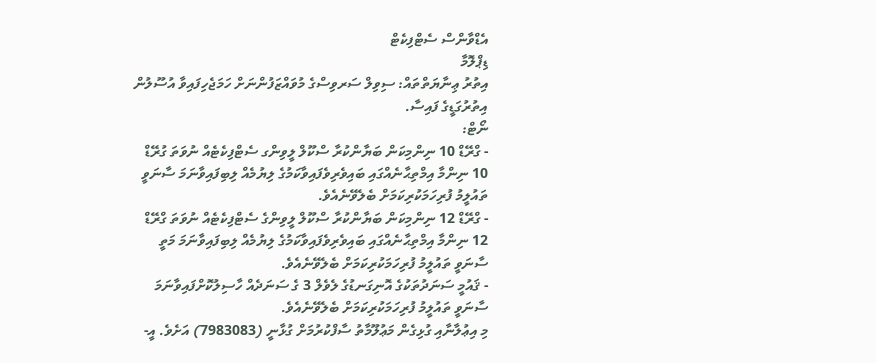އެޑްވާންސް ސެޓްފިކެޓް
ޑިޕްލޮމާ
އިތުރު ޢިނާޔަތްތައް: ސިވިލް ސަރވިސްގެ މުވައްޒަފުންނަށް ހަމަޖެހިފައިވާ އުސޫލުން އިތުރުގަޑީގެ ފައިސާ.
ނޯޓް:
- ގްރޭޑް 10 ނިންމިކަން ބަޔާންކުރާ ސްކޫލް ލީވިންގ ސެޓްފިކެޓެއް ނުވަތަ ގުރޭޑް 10 ނިންމާ އިމްތިޙާނެއްގައި ބައިވެރިވެފައިވާކަމުގެ ލިޔުމެއް ލިބިފައިވާނަމަ ސާނަވީ ތައުލީމު ފުރިހަމަކުރިކަމަށް ބެލެވޭނެއެވެ.
- ގްރޭޑް 12 ނިންމިކަން ބަޔާންކުރާ ސްކޫލް ލީވިންގެ ސެޓްފިކެޓެއް ނުވަތަ ގްރޭޑް 12 ނިންމާ އިމްތިޙާނެއްގައި ބައިވެރިވެފައިވާކަމުގެ ލިޔުމެއް ލިބިފައިވާނަމަ މަތީ ސާނަވީ ތައުލީމު ފުރިހަމަކުރިކަމަށް ބެލެވޭނެއެވެ.
- ޤައުމީ ސަނަދުތަކުގެ އޮނިގަނޑުގެ ލެވެލް 3 ގެ ސަނަދެއް ހާސިލުކޮށްފައިވާނަމަ ސާނަވީ ތައުލީމު ފުރިހަމަކުރިކަމަށް ބެލެވޭނެއެވެ.
މި އިޢުލާނާއި ގުޅިގެން މަޢުލޫމާތު ސާފްކުރުމަށް ގުޅާނީ (7983083) އަށެވެ. އީ-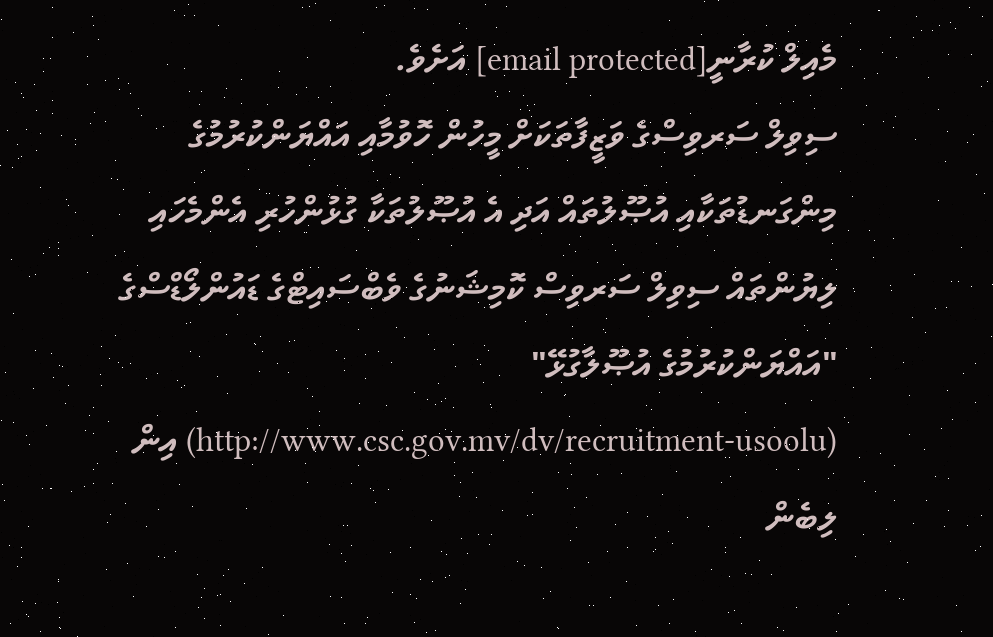މެއިލް ކުރާނީ[email protected] އަށެވެ.
ސިވިލް ސަރވިސްގެ ވަޒީފާތަކަށް މީހުން ހޮވުމާއި އައްޔަންކުރުމުގެ މިންގަނޑުތަކާއި އުޞޫލުތައް އަދި އެ އުޞޫލުތަކާ ގުޅުންހުރި އެންމެހައި ލިޔުންތައް ސިވިލް ސަރވިސް ކޮމިޝަނުގެ ވެބްސައިޓްގެ ޑައުންލޯޑްސްގެ "އައްޔަންކުރުމުގެ އުޞޫލާގުޅޭ" (http://www.csc.gov.mv/dv/recruitment-usoolu) އިން ލިބެން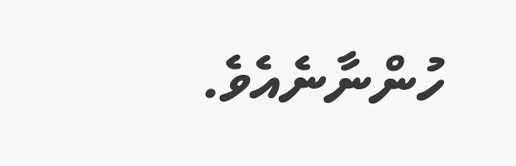ހުންނާނެއެވެ.